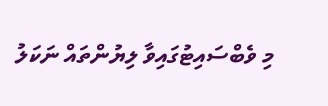މި ވެބްސައިޓުގައިވާ ލިޔުންތައް ނަކަލު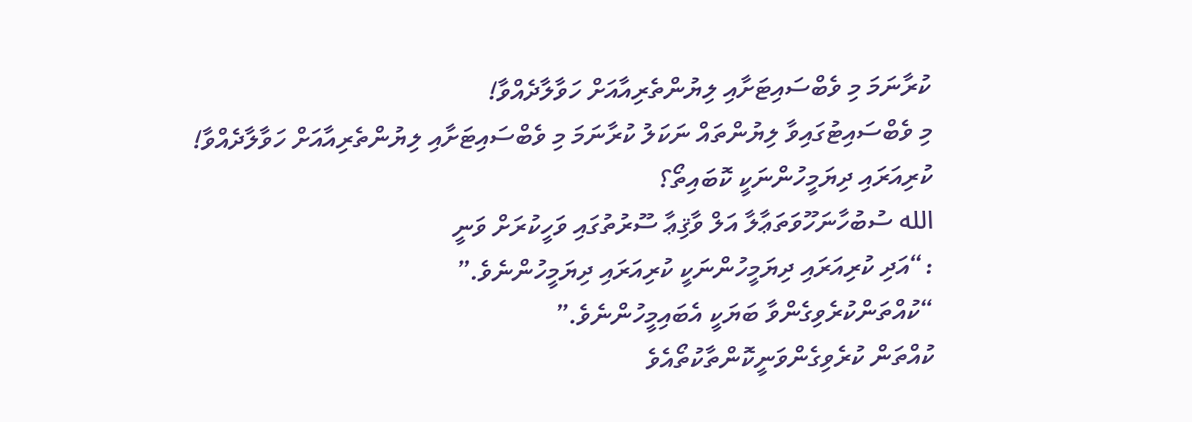ކުރާނަމަ މި ވެބްސައިޓަށާއި ލިޔުންތެރިއާއަށް ހަވާލާދެއްވާ!
މި ވެބްސައިޓުގައިވާ ލިޔުންތައް ނަކަލު ކުރާނަމަ މި ވެބްސައިޓަށާއި ލިޔުންތެރިއާއަށް ހަވާލާދެއްވާ!
ކުރިއަރައި ދިޔަމީހުންނަކީ ކޮބައިތޯ؟
الله ސުބުހާނަހޫވަތަޢާލާ އަލް ވާޤިޢާ ސޫރުތުގައި ވަހީކުރަށް ވަނީ
:“އަދި ކުރިއަރައި ދިޔަމީހުންނަކީ ކުރިއަރައި ދިޔަމީހުންނެވެ.”
“ކުއްތަންކުރެވިގެންވާ ބަޔަކީ އެބައިމީހުންނެވެ.”
ކުއްތަން ކުރެވިގެންވަނީކޮންތާކުތޯއެވެ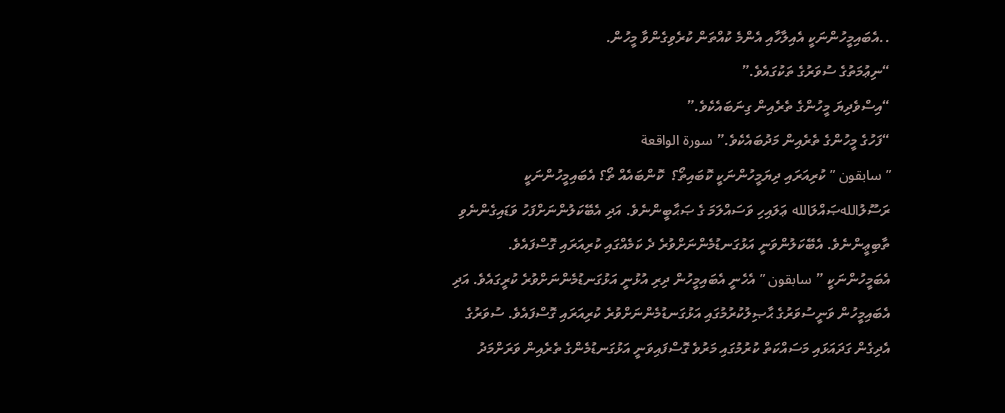..އެބައިމީހުންނަކީ އެއިލާހާއި އެންމެ ކުއްތަން ކުރެވިގެންވާ މީހުން.
“ނިޢުމަތުގެ ސުވަރުގެ ތަކުގައެވެ.”
“އިސްވެދިޔަ މީހުންގެ ތެރެއިން ގިނަބައެކެވެ.”
“ފަހުގެ މީހުންގެ ތެރެއިން މަދުބައެކެވެ.” سورة الواقعة
” سابقون ” ކުރިއަރައި ދިޔަމީހުންނަކީ ކޮބައިތޯ؟  ކޮންބައެއް ތޯ؟ އެބައިމީހުންނަކީ ރަސޫލުاللهޞައްލަالله ޢަލައިހި ވަސައްލަމަ ގެ ޞަޙާބީންނެވެ. އަދި އެބޭކަލުންނަށްފަހު ވަޑައިގެންނެވި ތާބިޢީންނެވެ. އެބޭކަލުންވަނީ އަޅުގަނޑުމެންނަށްވުރެ ދެ ކަމެއްގައި ކުރިއަރައި ގޮސްފައެވެ. އެބަމީހުންނަކީ ” سابقون ” އެހެނީ އެބައިމީހުން ދިރި އުޅުނީ އަޅުގަނޑުމެންނަށްވުރެ ކުރީގައެވެ. އަދި އެބައިމީހުން ވަނީސުވަރުގެ ޙާޞިލުކުރުމުގައި އަޅުގަނޑުމެންނަށްވުރެ ކުރިއަރައި ގޮސްފައެވެ. ސުވަރުގެ އެދިގެން ގަދައަޅައި މަސައްކަތް ކުރުމުގައި މަރުވެ ގޮސްފައިވަނީ އަޅުގަނޑުމެންގެ ތެރެއިން ވަރަށްމަދު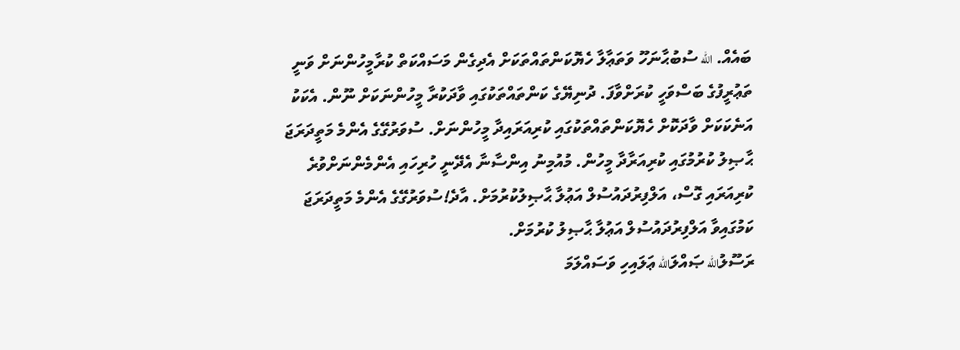ބައެއް. الله ސުބުޙާނަހޫ ވަތަޢާލާ ހެޔޮކަންތައްތަކަށް އެދިގެން މަސައްކަތް ކުރާމީހުންނަށް ވަނީ ތަޢުރީފުގެ ބަސްވަހީ ކުރަށްވާފަ. ދުނިޔޭގެ ކަންތައްތަކުގައި ވާދަކުރާ މީހުންނަކަށް ނޫން. އެކަކު އަނެކަކަށް ވާދަކޮށް ހެޔޮކަންތައްތަކުގައި ކުރިއަރައިދާ މީހުންނަށް. ސުވަރުގޭގެ އެންމެ މަތީދަރަޖަ ޙާޞިލު ކުރުމުގައި ކުރިއަރާދާ މީހުން. މުއުމިނު އިންސާނާ އެދޭނީ ހުރިހައި އެންމެންނަށްވުރެ ކުރިއަރައި ގޮސް، އަލްފިރުދައުސުލް އަޢުލާ ޙާޞިލުކުރުމަށް. އާދެ!ސުވަރުގޭގެ އެންމެ މަތީދަރަޖަ ކަމުގައިވާ އަލްފިރުދައުސުލް އަޢުލާ ޙާޞިލު ކުރުމަށް.
ރަސޫލުالله ޞައްލަالله ޢަލައިހި ވަސައްލަމަ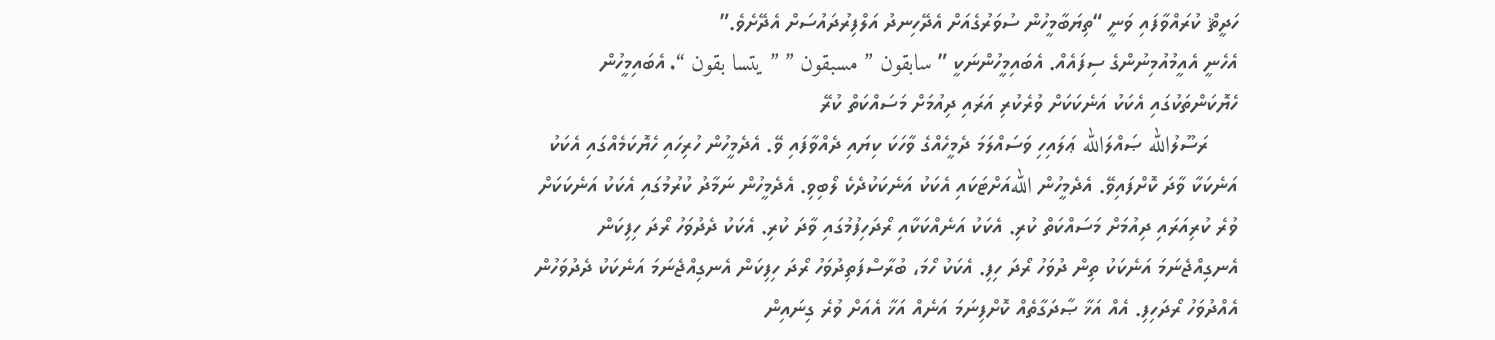ހަދީޘް ކުރައްވާފައި ވަނީ “ތިޔަބާމީހުން ސުވަރުގެއަށް އެދޭހިނދު އަލްފިރުދައުސަށް އެދޭށެވެ.”
އެހެނީ އެއީމުއުމިނުންގެ ސިފައެއް. އެބައިމީހުންނަކީ ” سابقون ” مسبقون ” ” يتسا بقون “. އެބައިމީހުން ހެޔޮކަންތަކުގައި އެކަކު އަނެކަކަށް ވުރެކުރި އަރައި ދިއުމަށް މަސައްކަތް ކުރޭ
     ރަސޫލުالله ޞައްލަالله ޢަލައިހި ވަސައްލަމަ ދެމީހެއްގެ ވާހަކަ ކިޔައި ދެއްވާފައި ވޭ. އެދެމީހުން ހުރިހައި ހެޔޮކަމެއްގައި އެކަކު އަނެކަކާ ވާދަ ކޮށްފައިވޭ. އެދެމީހުން اللهއަށްޓަކައި އެކަކު އަނެކަކުދެކެ ލޯބިވި. އެދެމީހުން ނަމާދު ކުރުމުގައި އެކަކު އަނެކަކަށް ވުރެ ކުރިއަރައި ދިއުމަށް މަސައްކަތް ކުރި. އެކަކު އަނެއްކަކާއި ރޯދަހިފުމުގައި ވާދަ ކުރި. އެކަކު ދެދުވަހު ރޯދަ ހިފިކަން އެނގިއްޖެނަމަ އަނެކަކު ތިން ދުވަހު ރޯދަ ހިފި. އެކަކު ހޯމަ، ބުރާސްފަތިދުވަހު ރޯދަ ހިފިކަން އެނގިއްޖެނަމަ އަނެކަކު ދެދުވަހުން އެއްދުވަހު ރޯދަހިފި. އެއް އަޚާ ޞާދަގާތެއް ކޮށްފިނަމަ އަނެއް އަޚާ އެއަށް ވުރެ ގިނައިން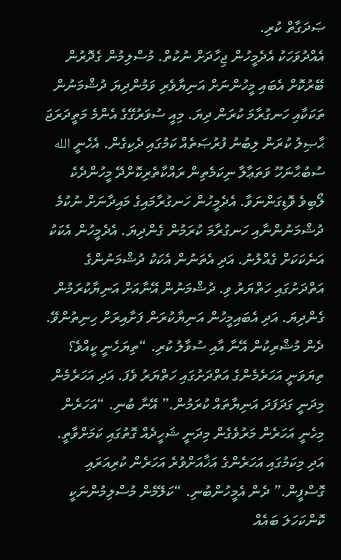ޞަދަގާތް ކުރި.
އެއްދުވަހަކު އެދެމީހުން ޖިހާދަށް ނުކުތް. މުސްލިމުން ގެދޮރުން ބޭރުކޮށް އެބައި މީހުންނަށް އަނިޔާވެރި ވަމުންދިޔަ ދުޝްމަނުން ތަކަކާއި ހަނގުރާމަ ކުރަން ދިޔަ. މިއީ ސުވަރުގޭގެ އެންމެ މަތީދަރަޖަ ޙާޞިލު ކުރަން ލިބުނު ފުރުޞަތެއް ކަމުގައި ދެކިގެން. އެހެނީ الله ސުބުޙާނަހޫ ވަތަޢާލާ ނިކަމެތިން ރައްކާތެރިކޮށްދޭ މީހުންދެކެ ލޯބިވެ ވޮޑިގަންނަވާ. އެދެމީހުން ހަނގުރާމައިގެ މައިދާނަށް ނުކުމެ ދުޝްމަނުންނާއި ހަނގުރާމަ ކުރަމުން ގެންދިޔަ. އެދެމީހުން އެކަކު އަނެކަކަށް ގެއްލުނު. އަދި އެތަނުން އެކަކު ދުޝްމަނުންގެ އަތްދަށުގައި ހަތްޔަރު ވި. ދުޝްމަނުން އޭނާއަށް އަނިޔާކުރަމުން ގެންދިޔަ. އަދި އެބައިމީހުން އަނިޔާކުރަން ފަށާއިރަށް ހިނިތުންވޭ. ދެން މުޝްރިކުން އޭނާ އާއި ސުވާލު ކުރި. “ތިޔަހެނީ ކީއްވެ؟ ތިޔަވަނީ އަހަރެމެންގެ އަތްދަށުގައި ހަތްޔަރު ވެފަ. އަދި އަހަރެމެން މިދަނީ ގަދަފަދަ އަނިޔާތައް ކުރަމުން.” އޭނާ ބުނި. “އަހަރެން މިހެނީ އަހަރެން މަރުވެގެން މިދަނީ ޝަހީދެއް ގޮތުގައި ކަމަށްވާތީ. އަދި މިކަމުގައި އަހަރެންގެ އަޚާއަށްވުރެ އަހަރެން ކުރިއަރައި ގޮސްފީން.” ދެން އެމީހުންބުނި. “ކަލޭމެން މުސްލިމުންނަކީ ކޮންކަހަލަ ބައެއް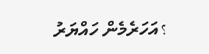؟ އަހަރެމެން ހައްޔަރު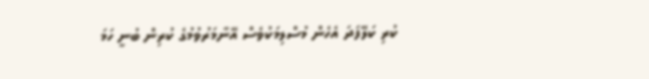ކުރި ކަލޭފަދަ އެހެން މުސްލިމަކުވެސް އޭނާމަރުވުމުގެ ކުރިން ބުނީ ހަމަ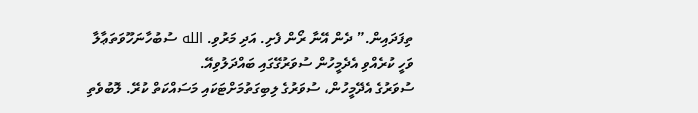ތިފަދައިން.” ދެން އޭނާ ރޯން ފެށި. އަދި މަރުވި. الله ސުބުހާނަހޫވަތަޢާލާ ވަހީ ކުރެއްވި އެދެމީހުން ސުވަރުގޭގައި ބައްދަލުވިއޭ.
ސުވަރުގެ އެދޭމީހުން، ސުވަރުގެ ލިބިގަތުމަށްޓަކައި މަސައްކަތް ކުރޭ. ލޮބުވެތި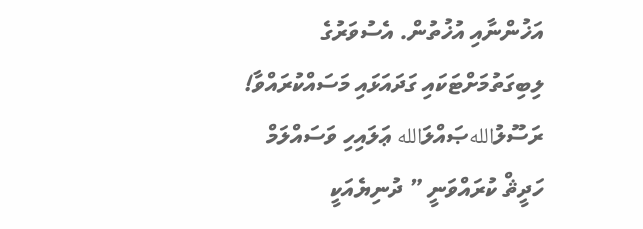އަޚުންނާއި އުޚުތުން. އެސުވަރުގެ ލިބިގަތުމަށްޓަކައި ގަދައަޅައި މަސައްކުރައްވާ! ރަސޫލުاللهޞައްލަالله ޢަލައިހި ވަސައްލަމް ހަދީޘް ކުރައްވަނީ ” ދުނިޔެއަކީ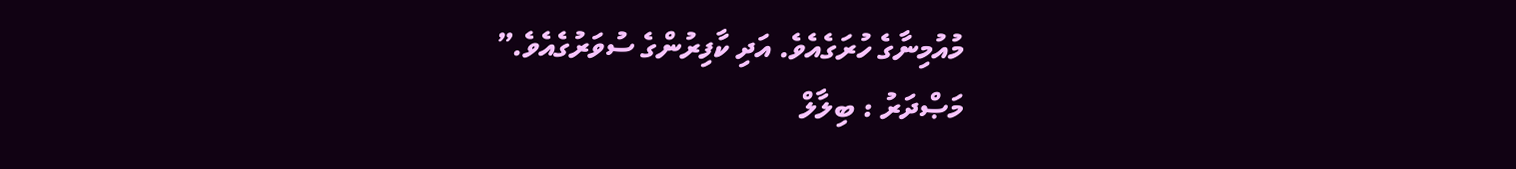މުއުމިނާގެ ހުރަގެއެވެ. އަދި ކާފިރުންގެ ސުވަރުގެއެވެ.”
މަޞްދަރު : ބިލާލް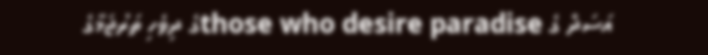އަސަދް ގެ those who desire paradiseގެ ދިވެހި ތަރުޖަމާގެ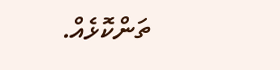ތަންކޮޅެއް.